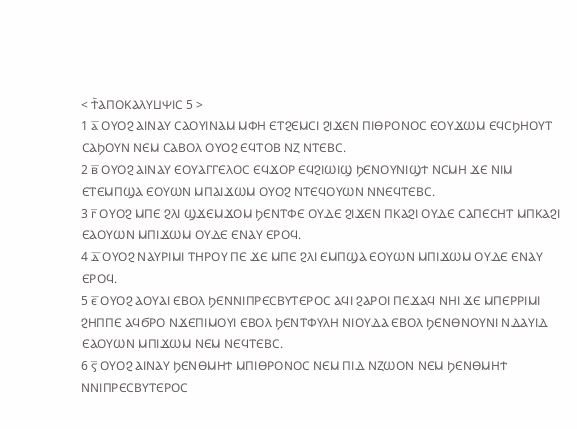< Ϯ⳰ⲀⲠⲞⲔⲀⲖⲨⳘⲮⲒⲤ 5 >
1 ⲁ̅ ⲞⲨⲞϨ ⲀⲒⲚⲀⲨ ⲤⲀⲞⲨⲒⲚⲀⲘ ⲘⲪⲎ ⲈⲦϨⲈⲘⲤⲒ ϨⲒϪⲈⲚ ⲠⲒⲐⲢⲞⲚⲞⲤ ⲈⲞⲨϪⲰⲘ ⲈϤⲤϦⲎⲞⲨⲦ ⲤⲀϦⲞⲨⲚ ⲚⲈⲘ ⲤⲀⲂⲞⲖ ⲞⲨⲞϨ ⲈϤⲦⲞⲂ ⲚⲌ ⲚⲦⲈⲂⲤ.
2 ⲃ̅ ⲞⲨⲞϨ ⲀⲒⲚⲀⲨ ⲈⲞⲨⲀⲄⲄⲈⲖⲞⲤ ⲈϤϪⲞⲢ ⲈϤϨⲒⲰⲒϢ ϦⲈⲚⲞⲨⲚⲒϢϮ ⲚⲤⲘⲎ ϪⲈ ⲚⲒⲘ ⲈⲦⲈⲘⲠϢⲀ ⲈⲞⲨⲰⲚ ⲘⲠⲀⲒϪⲰⲘ ⲞⲨⲞϨ ⲚⲦⲈϤⲞⲨⲰⲚ ⲚⲚⲈϤⲦⲈⲂⲤ.
3 ⲅ̅ ⲞⲨⲞϨ ⲘⲠⲈ ϨⲖⲒ ϢϪⲈⲘϪⲞⲘ ϦⲈⲚⲦⲪⲈ ⲞⲨⲆⲈ ϨⲒϪⲈⲚ ⲠⲔⲀϨⲒ ⲞⲨⲆⲈ ⲤⲀⲠⲈⲤⲎⲦ ⲘⲠⲔⲀϨⲒ ⲈⲀⲞⲨⲰⲚ ⲘⲠⲒϪⲰⲘ ⲞⲨⲆⲈ ⲈⲚⲀⲨ ⲈⲢⲞϤ.
4 ⲇ̅ ⲞⲨⲞϨ ⲚⲀⲨⲢⲒⲘⲒ ⲦⲎⲢⲞⲨ ⲠⲈ ϪⲈ ⲘⲠⲈ ϨⲖⲒ ⲈⲘⲠϢⲀ ⲈⲞⲨⲰⲚ ⲘⲠⲒϪⲰⲘ ⲞⲨⲆⲈ ⲈⲚⲀⲨ ⲈⲢⲞϤ.
5 ⲉ̅ ⲞⲨⲞϨ ⲀⲞⲨⲀⲒ ⲈⲂⲞⲖ ϦⲈⲚⲚⲒⲠⲢⲈⲤⲂⲨⲦⲈⲢⲞⲤ ⲀϤⲒ ϨⲀⲢⲞⲒ ⲠⲈϪⲀϤ ⲚⲎⲒ ϪⲈ ⲘⲠⲈⲢⲢⲒⲘⲒ ϨⲎⲠⲠⲈ ⲀϤϬⲢⲞ ⲚϪⲈⲠⲒⲘⲞⲨⲒ ⲈⲂⲞⲖ ϦⲈⲚⲦⲪⲨⲖⲎ ⲚⲒⲞⲨⲆⲀ ⲈⲂⲞⲖ ϦⲈⲚⲐⲚⲞⲨⲚⲒ ⲚⲆⲀⲨⲒⲆ ⲈⲀⲞⲨⲰⲚ ⲘⲠⲒϪⲰⲘ ⲚⲈⲘ ⲚⲈϤⲦⲈⲂⲤ.
6 ⲋ̅ ⲞⲨⲞϨ ⲀⲒⲚⲀⲨ ϦⲈⲚⲐⲘⲎϮ ⲘⲠⲒⲐⲢⲞⲚⲞⲤ ⲚⲈⲘ ⲠⲒⲆ ⲚⲌⲰⲞⲚ ⲚⲈⲘ ϦⲈⲚⲐⲘⲎϮ ⲚⲚⲒⲠⲢⲈⲤⲂⲨⲦⲈⲢⲞⲤ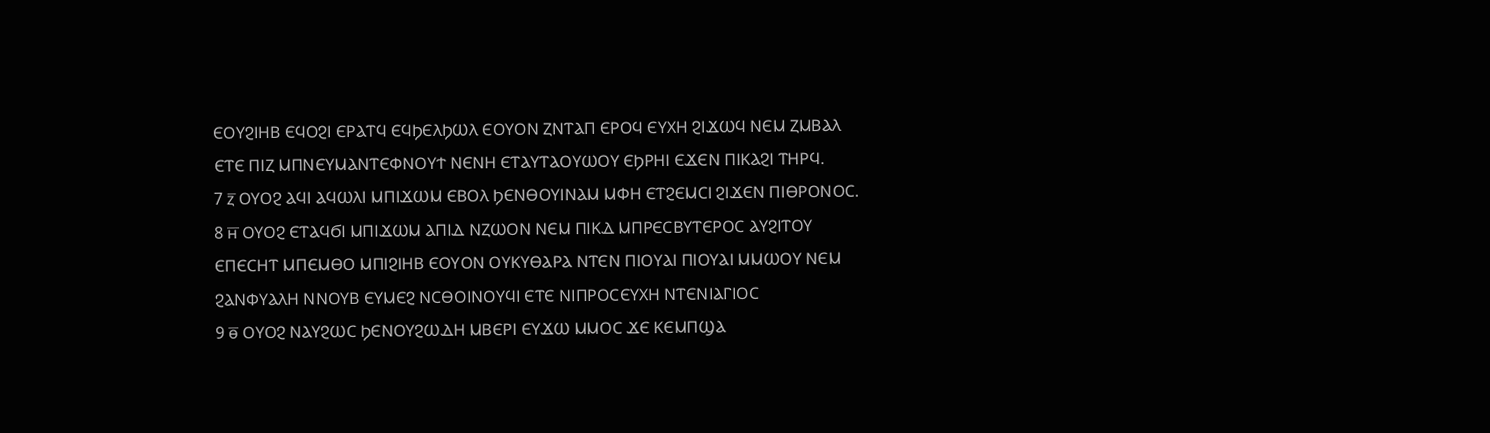ⲈⲞⲨϨⲒⲎⲂ ⲈϤⲞϨⲒ ⲈⲢⲀⲦϤ ⲈϤϦⲈⲖϦⲰⲖ ⲈⲞⲨⲞⲚ ⲌⲚⲦⲀⲠ ⲈⲢⲞϤ ⲈⲨⲬⲎ ϨⲒϪⲰϤ ⲚⲈⲘ ⲌⲘⲂⲀⲖ ⲈⲦⲈ ⲠⲒⲌ ⲘⲠⲚⲈⲨⲘⲀⲚⲦⲈⲪⲚⲞⲨϮ ⲚⲈⲚⲎ ⲈⲦⲀⲨⲦⲀⲞⲨⲰⲞⲨ ⲈϦⲢⲎⲒ ⲈϪⲈⲚ ⲠⲒⲔⲀϨⲒ ⲦⲎⲢϤ.
7 ⲍ̅ ⲞⲨⲞϨ ⲀϤⲒ ⲀϤⲰⲖⲒ ⲘⲠⲒϪⲰⲘ ⲈⲂⲞⲖ ϦⲈⲚⲐⲞⲨⲒⲚⲀⲘ ⲘⲪⲎ ⲈⲦϨⲈⲘⲤⲒ ϨⲒϪⲈⲚ ⲠⲒⲐⲢⲞⲚⲞⲤ.
8 ⲏ̅ ⲞⲨⲞϨ ⲈⲦⲀϤϬⲒ ⲘⲠⲒϪⲰⲘ ⲀⲠⲒⲆ ⲚⲌⲰⲞⲚ ⲚⲈⲘ ⲠⲒⲔⲆ ⲘⲠⲢⲈⲤⲂⲨⲦⲈⲢⲞⲤ ⲀⲨϨⲒⲦⲞⲨ ⲈⲠⲈⲤⲎⲦ ⲘⲠⲈⲘⲐⲞ ⲘⲠⲒϨⲒⲎⲂ ⲈⲞⲨⲞⲚ ⲞⲨⲔⲨⲐⲀⲢⲀ ⲚⲦⲈⲚ ⲠⲒⲞⲨⲀⲒ ⲠⲒⲞⲨⲀⲒ ⲘⲘⲰⲞⲨ ⲚⲈⲘ ϨⲀⲚⲪⲨⲀⲖⲎ ⲚⲚⲞⲨⲂ ⲈⲨⲘⲈϨ ⲚⲤⲐⲞⲒⲚⲞⲨϤⲒ ⲈⲦⲈ ⲚⲒⲠⲢⲞⲤⲈⲨⲬⲎ ⲚⲦⲈⲚⲒⲀⲄⲒⲞⲤ
9 ⲑ̅ ⲞⲨⲞϨ ⲚⲀⲨϨⲰⲤ ϦⲈⲚⲞⲨϨⲰⲆⲎ ⲘⲂⲈⲢⲒ ⲈⲨϪⲰ ⲘⲘⲞⲤ ϪⲈ ⲔⲈⲘⲠϢⲀ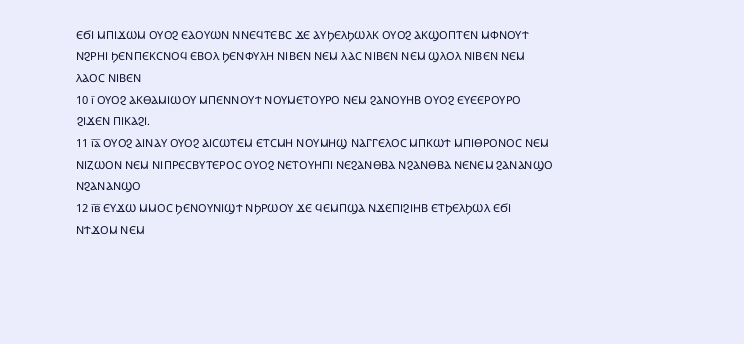ⲈϬⲒ ⲘⲠⲒϪⲰⲘ ⲞⲨⲞϨ ⲈⲀⲞⲨⲰⲚ ⲚⲚⲈϤⲦⲈⲂⲤ ϪⲈ ⲀⲨϦⲈⲖϦⲰⲖⲔ ⲞⲨⲞϨ ⲀⲔϢⲞⲠⲦⲈⲚ ⲘⲪⲚⲞⲨϮ ⲚϨⲢⲎⲒ ϦⲈⲚⲠⲈⲔⲤⲚⲞϤ ⲈⲂⲞⲖ ϦⲈⲚⲪⲨⲖⲎ ⲚⲒⲂⲈⲚ ⲚⲈⲘ ⲖⲀⲤ ⲚⲒⲂⲈⲚ ⲚⲈⲘ ϢⲖⲞⲖ ⲚⲒⲂⲈⲚ ⲚⲈⲘ ⲖⲀⲞⲤ ⲚⲒⲂⲈⲚ
10 ⲓ̅ ⲞⲨⲞϨ ⲀⲔⲐⲀⲘⲒⲰⲞⲨ ⲘⲠⲈⲚⲚⲞⲨϮ ⲚⲞⲨⲘⲈⲦⲞⲨⲢⲞ ⲚⲈⲘ ϨⲀⲚⲞⲨⲎⲂ ⲞⲨⲞϨ ⲈⲨⲈⲈⲢⲞⲨⲢⲞ ϨⲒϪⲈⲚ ⲠⲒⲔⲀϨⲒ.
11 ⲓ̅ⲁ̅ ⲞⲨⲞϨ ⲀⲒⲚⲀⲨ ⲞⲨⲞϨ ⲀⲒⲤⲰⲦⲈⲘ ⲈⲦⲤⲘⲎ ⲚⲞⲨⲘⲎϢ ⲚⲀⲄⲄⲈⲖⲞⲤ ⲘⲠⲔⲰϮ ⲘⲠⲒⲐⲢⲞⲚⲞⲤ ⲚⲈⲘ ⲚⲒⲌⲰⲞⲚ ⲚⲈⲘ ⲚⲒⲠⲢⲈⲤⲂⲨⲦⲈⲢⲞⲤ ⲞⲨⲞϨ ⲚⲈⲦⲞⲨⲎⲠⲒ ⲚⲈϨⲀⲚⲐⲂⲀ ⲚϨⲀⲚⲐⲂⲀ ⲚⲈⲚⲈⲘ ϨⲀⲚⲀⲚϢⲞ ⲚϨⲀⲚⲀⲚϢⲞ
12 ⲓ̅ⲃ̅ ⲈⲨϪⲰ ⲘⲘⲞⲤ ϦⲈⲚⲞⲨⲚⲒϢϮ ⲚϦⲢⲰⲞⲨ ϪⲈ ϤⲈⲘⲠϢⲀ ⲚϪⲈⲠⲒϨⲒⲎⲂ ⲈⲦϦⲈⲖϦⲰⲖ ⲈϬⲒ ⲚϮϪⲞⲘ ⲚⲈⲘ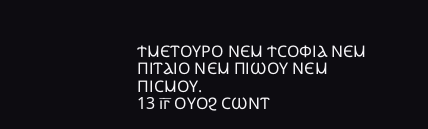ϮⲘⲈⲦⲞⲨⲢⲞ ⲚⲈⲘ ϮⲤⲞⲪⲒⲀ ⲚⲈⲘ ⲠⲒⲦⲀⲒⲞ ⲚⲈⲘ ⲠⲒⲰⲞⲨ ⲚⲈⲘ ⲠⲒⲤⲘⲞⲨ.
13 ⲓ̅ⲅ̅ ⲞⲨⲞϨ ⲤⲰⲚⲦ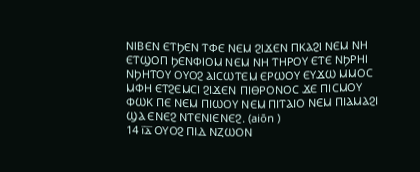ⲚⲒⲂⲈⲚ ⲈⲦϦⲈⲚ ⲦⲪⲈ ⲚⲈⲘ ϨⲒϪⲈⲚ ⲠⲔⲀϨⲒ ⲚⲈⲘ ⲚⲎ ⲈⲦϢⲞⲠ ϦⲈⲚⲪⲒⲞⲘ ⲚⲈⲘ ⲚⲎ ⲦⲎⲢⲞⲨ ⲈⲦⲈ ⲚϦⲢⲎⲒ ⲚϦⲎⲦⲞⲨ ⲞⲨⲞϨ ⲀⲒⲤⲰⲦⲈⲘ ⲈⲢⲰⲞⲨ ⲈⲨϪⲰ ⲘⲘⲞⲤ ⲘⲪⲎ ⲈⲦϨⲈⲘⲤⲒ ϨⲒϪⲈⲚ ⲠⲒⲐⲢⲞⲚⲞⲤ ϪⲈ ⲠⲒⲤⲘⲞⲨ ⲪⲰⲔ ⲠⲈ ⲚⲈⲘ ⲠⲒⲰⲞⲨ ⲚⲈⲘ ⲠⲒⲦⲀⲒⲞ ⲚⲈⲘ ⲠⲒⲀⲘⲀϨⲒ ϢⲀ ⲈⲚⲈϨ ⲚⲦⲈⲚⲒⲈⲚⲈϨ. (aiōn )
14 ⲓ̅ⲇ̅ ⲞⲨⲞϨ ⲠⲒⲆ ⲚⲌⲰⲞⲚ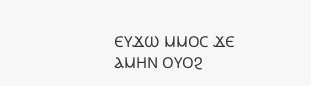ⲈⲨϪⲰ ⲘⲘⲞⲤ ϪⲈ ⲀⲘⲎⲚ ⲞⲨⲞϨ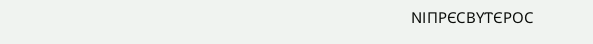ⲚⲒⲠⲢⲈⲤⲂⲨⲦⲈⲢⲞⲤ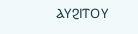ⲀⲨϨⲒⲦⲞⲨ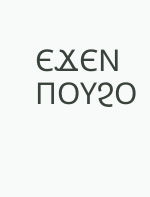ⲈϪⲈⲚ ⲠⲞⲨϨⲞ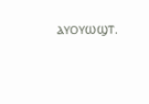ⲀⲨⲞⲨⲰϢⲦ.